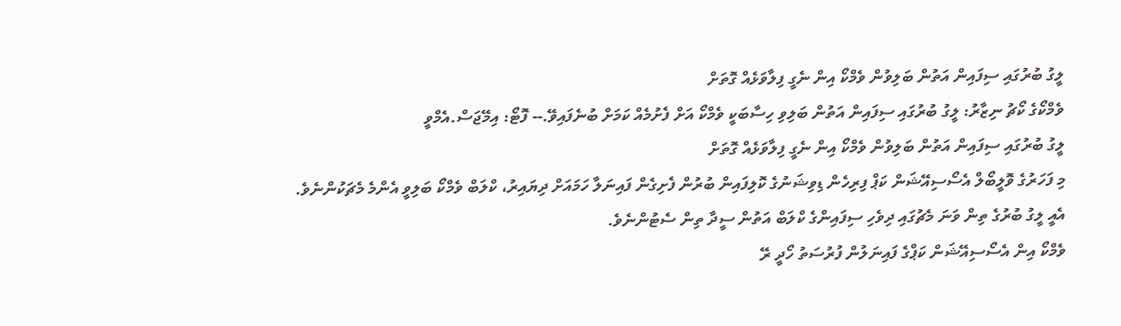ލީގު ބުރުގައި ސިފައިން އަތުން ބަލިވުން ވެމްކޯ އިން ނެގީ ފިލާވަޅެއް ގޮތަށް
ވެމްކޯގެ ކޯޗު ނިޒާރު: ލީގު ބުރުގައި ސިފައިން އަތުން ބަލިވި ހިސާބަކީ ވެމްކޯ އަށް ފެށުމެއް ކަމަށް ބުނެފައިވޭ.-- ފޮޓޯ: އިމޭޖަސް.އެމްވީ
ލީގު ބުރުގައި ސިފައިން އަތުން ބަލިވުން ވެމްކޯ އިން ނެގީ ފިލާވަޅެއް ގޮތަށް
މި ފަހަރުގެ ވޮލީބޯލް އެސޯސިއޭޝަން ކަޕް ފިރިހެން ޑިވިޝަނުގެ ކޮލިފައިން ބުރުން ފެށިގެން ފައިނަލާ ހަމައަށް ދިޔައިރު، ކްލަބް ވެމްކޯ ބަލިވީ އެންމެ މެޗަކުންނެވެ. އެއީ ލީގު ބުރުގެ ތިން ވަނަ މެޗުގައި ދިވެހި ސިފައިންގެ ކްލަބް އަތުން ސީދާ ތިން ސެޓުންނެވެ.
ވެމްކޯ އިން އެސޯސިއޭޝަން ކަޕްގެ ފައިނަލުން ފުރުސަތު ހޯދީ ރޭ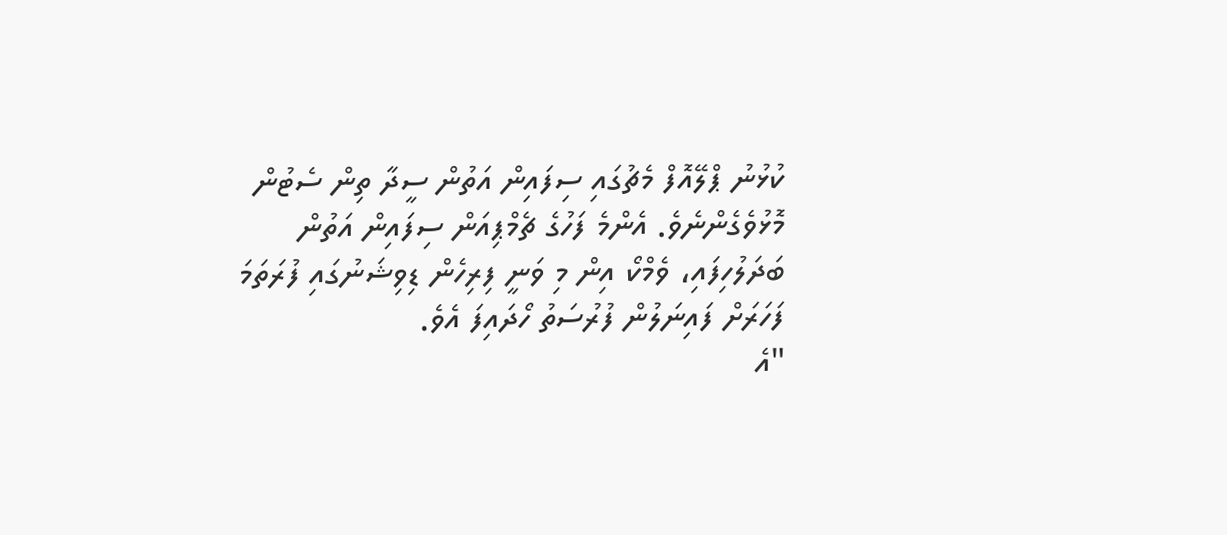ކުޅުނު ޕްލޭއޮފް މެޗުގައި ސިފައިން އަތުން ސީދާ ތިން ސެޓުން މޮޅުވެގެންނެވެ. އެންމެ ފަހުގެ ޗެމްޕިއަން ސިފައިން އަތުން ބަދަލުހިފައި، ވެމްކޯ އިން މި ވަނީ ފިރިހެން ޑިވިޝަނުގައި ފުރަތަމަ ފަހަރަށް ފައިނަލުން ފުރުސަތު ހޯދައިފަ އެވެ.
"އެ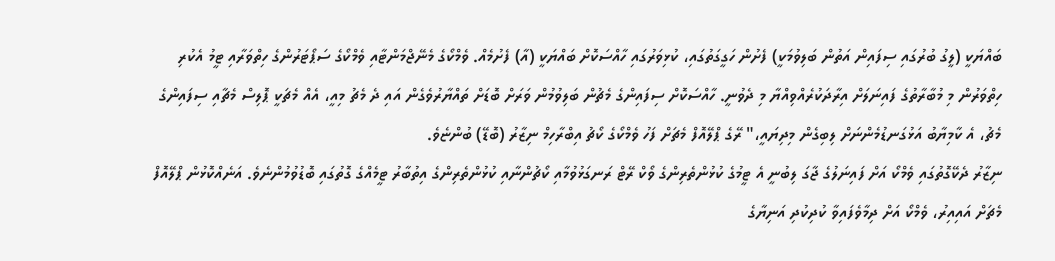ބައްޔަކީ (ލީގު ބުރުގައި ސިފައިން އަތުން ބަލިވުމަކީ) ފެށުން ހަގީގަތުގައި، ކުޅިވަރުގައި ހާއްސަކޮށް ބައްޔަކީ (އާ) ފެށުމެއް. ވެމްކޯގެ މެނޭޖްމަންޓާއި ވެމްކޯގެ ސަޕޯޓަރުންގެ ހިތްވަރާއި ޓީމު އެކުރި ހިތްވަރުން މި މުބާރާތުގެ ފައިނަލަށް އިރާދަކުރެއްވިއްޔާ މި ދެވުނީ. ހާއްސަކޮށް ސިފައިންގެ މެޗުން ބަލިވުމުން ވަރަށް ބޮޑަށް ތައްޔާރުވެގެން އައި ދެ މެޗު މިއީ، އެއް މެޗަކީ ޕޮލިސް މެޗާއި ސިފައިންގެ މެޗު، އެ ކާމިޔާބު އަޅުގަނޑުމެންނަށް ލިބިގެން މިދިޔައީ،" ރޭގެ ޕްލޭއޮފް މެޗަށް ފަހު ވެމްކޯގެ ކޯޗު އިބްރާހިމް ނިޒާރު (ބޮޑޭ) ބުންޏެވެ.
ނިޒާރު ދެކޭގޮތުގައި ވެމްކޯ އަށް ފައިނަލުގެ ޖާގަ ލިބުނީ އެ ޓީމުގެ ކުޅުންތެރިންގެ ވޯކް ރޭޓް ރަނގަޅުވުމާއި ކޯޗުންނާއި ކުޅުންތެރިންގެ އިތުބާރު ޓީމެއްގެ ގޮތުގައި ބޮޑުވުމުންނެވެ. އަނެއްކޮޅުން ޕްލޭއޮފް މެޗަށް އައިއިރު، ވެމްކޯ އަށް ދިމާވެފައިވާ ކުދިކުދި އަނިޔާގެ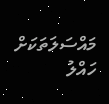މައްސަލަތަކަށް ހައްލު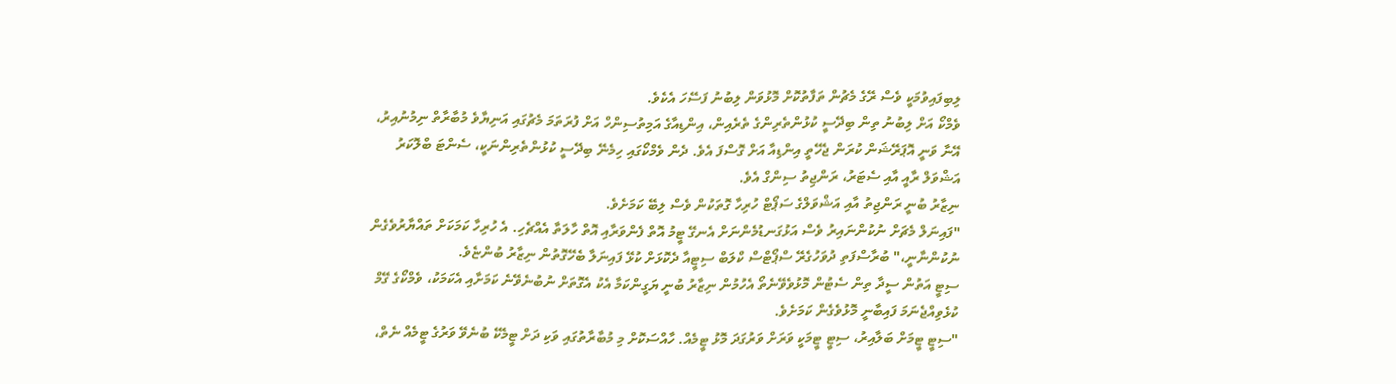ލިބިފައިވުމަކީ ވެސް ރޭގެ މެޗުން ތަފާތުކޮށް މޮޅުވަން ލިބުނު ފަސޭހަ އެކެވެ.
ވެމްކޯ އަށް ލިބުނު ތިން ބިދޭސީ ކުޅުންތެރިންގެ ތެރެއިން، އިންޑިއާގެ އަމިތުސިންހް އަށް ފުރަތަމަ މެޗުގައި އަނިޔާވެ މުބާރާތް ނިމުނުއިރު، އޭނާ ވަނީ އޮޕަރޭޝަން ކުރަން ޖެހޭތީ އިންޑިއާ އަށް ގޮސްފަ އެވެ. ދެން ވެމްކޯގައި ހިމެނޭ ބިދޭސީ ކުޅުންތެރިންނަކީ، ސެންޓަ ބްލޮކަރު އަޝްވަލް ރާއީ އާއި ސެޓަރު، ރަންޖިތު ސިންގް އެވެ.
ނިޒާރު ބުނީ ރަންޖިތު އާއި އަޝްވަލްގެ ސަޕޯޓް ހުރިހާ ގޮތަކުން ވެސް ލިބޭ ކަމަށެވެ.
"ފައިނަލް މެޗަށް ނުކުންނައިރު ވެސް އަޅުގަނޑުމެންނަށް އެނގޭ ޓީމު އޮތް ފެންވަރާއި އޮތް ހާލަތާ އެއްޗެހި. އެ ހުރިހާ ކަމަކަށް ތައްޔާރުވެގެން ނުކުންނާނީ،" ބުރާސްފަތި ދުވަހުގެރޭ ސްޕޯޓްސް ކްލަބް ސިޓީއާ ދެކޮޅަށް ކުޅޭ ފައިނަލާ ބެހޭގޮތުން ނިޒާރު ބުންޏެވެ.
ސިޓީ އަތުން ސީދާ ތިން ސެޓުން މޮޅުވެވޭނެތޯ އެހުމުން ނިޒާރު ބުނީ ޔަގީންކަމާ އެކު އެގޮތަށް ނުބުނެވޭނެ ކަމަށާއި އެކަމަކު، ވެމްކޯގެ ގޭމް ކުޅެވިއްޖެނަމަ ފައިބާނީ މޮޅުވެގެން ކަމަށެވެ.
"ސިޓީ ޓީމަށް ބަލާއިރު، ސިޓީ ޓީމަކީ ވަރަށް ވަރުގަދަ މޮޅު ޓީމެއް. ހާއްސަކޮށް މި މުބާރާތުގައި ވަކި ދަށް ޓީމެކޭ ބުނެވޭ ވަރުގެ ޓީމެއް ނެތް،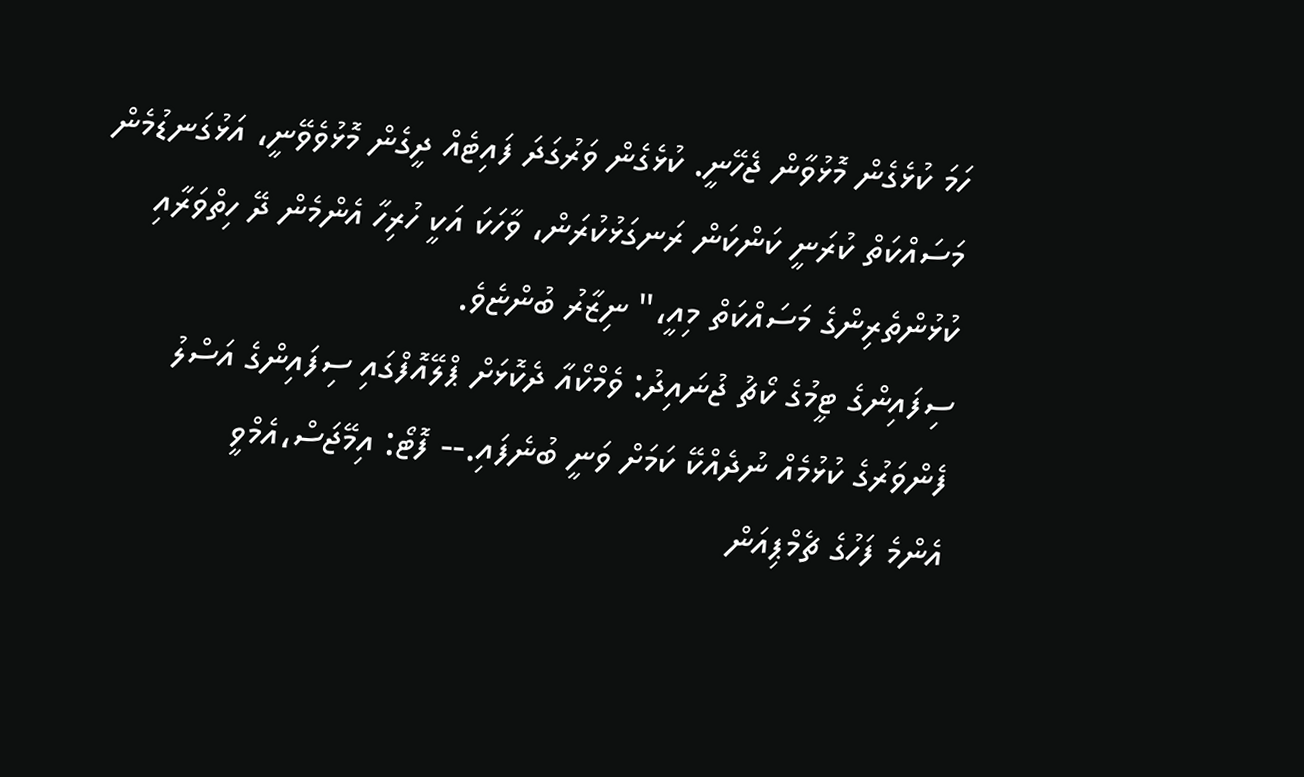ހަމަ ކުޅެގެން މޮޅުވާން ޖެހޭނީ. ކުޅެގެން ވަރުގަދަ ފައިޓެއް ދީގެން މޮޅުވެވޭނީ، އަޅުގަނޑުމެން މަސައްކަތް ކުރަނީ ކަންކަން ރަނގަޅުކުރަން، ވާހަކަ އަކީ ހުރިހާ އެންމެން ދޭ ހިތްވަރާއި ކުޅުންތެރިންގެ މަސައްކަތް މިއީ،" ނިޒާރު ބުންޏެވެ.
ސިފައިންގެ ޓީމުގެ ކޯޗު ޖުނައިދު: ވެމްކޯއާ ދެކޮޅަށް ޕްލޭއޮފްގައި ސިފައިންގެ އަސްލު ފެންވަރުގެ ކުޅުމެއް ނުދެއްކޭ ކަމަށް ވަނީ ބުނެފައި.-- ފޮޓޯ: އިމޭޖަސް،އެމްވީ
އެންމެ ފަހުގެ ޗެމްޕިއަން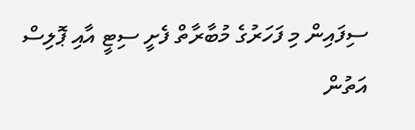ސިފައިން މި ފަހަރުގެ މުބާރާތް ފެށީ ސިޓީ އާއި ޕޮލިސް އަތުން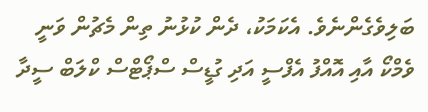ބަލިވެގެންނެވެ. އެކަމަކު، ދެން ކުޅުނު ތިން މެޗުން ވަނީ ވެމްކޯ އާއި އޮއްފު އެފްސީ އަދި ގުޑީސް ސްޕޯޓްސް ކްލަބް ސީދާ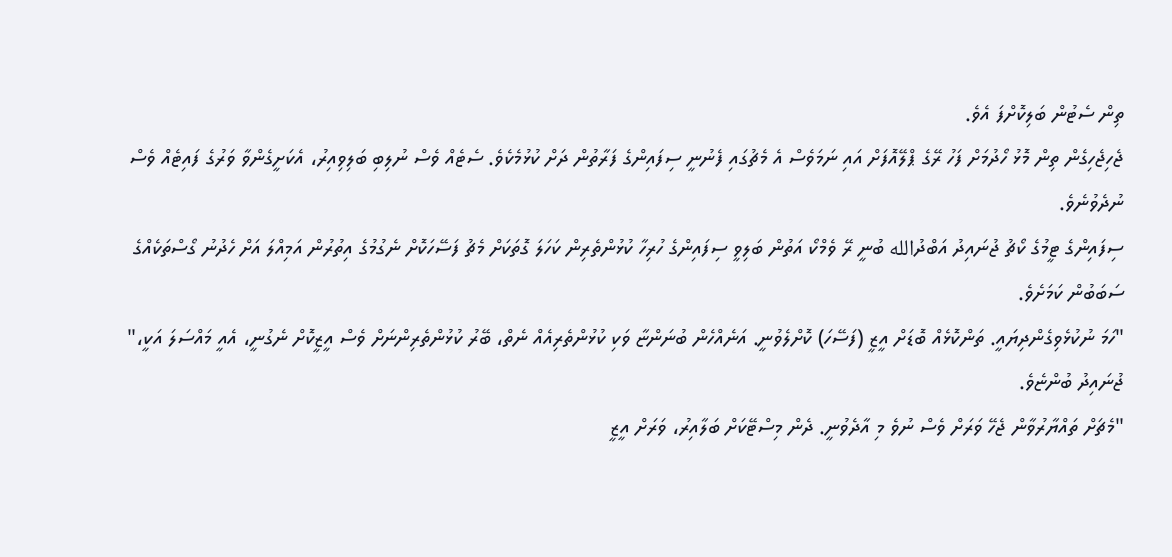ތިން ސެޓުން ބަލިކޮށްފަ އެވެ.
ޖެހިޖެހިގެން ތިން މޮޅު ހޯދުމަށް ފަހު ރޭގެ ޕްލޭއޮފަށް އައި ނަމަވެސް އެ މެޗުގައި ފެނުނީ ސިފައިންގެ ފަރާތުން ދަށް ކުޅުމެކެވެ. ސެޓެއް ވެސް ނުލިބި ބަލިވިއިރު، އެކަށީގެންވާ ވަރުގެ ފައިޓެއް ވެސް ނުދެވުނެވެ.
ސިފައިންގެ ޓީމުގެ ކޯޗު ޖުނައިދު އަބްދުالله ބުނީ ރޭ ވެމްކޯ އަތުން ބަލިވީ ސިފައިންގެ ހުރިހާ ކުޅުންތެރިން ކަހަލަ ގޮތަކަށް މެޗު ފަސޭހަކޮށް ނެގުމުގެ އިތުރުން އަމިއްލަ އަށް ހެދުނު ގޯސްތަކެއްގެ ސަބަބުން ކަމަށެވެ.
"ހަމަ ނުކުޅެވިގެންދިޔައީ. ތަންކޮޅެއް ބޮޑަށް އީޒީ (ފަސޭހަ) ކޮށްލެވުނީ. އަނެއްހެން ބުނަންޏާ ވަކި ކުޅުންތެރިއެއް ނެތް، ބޭރު ކުޅުންތެރިންނަށް ވެސް އީޒީކޮށް ނެގުނީ، އެއީ މައްސަލަ އަކީ،" ޖުނައިދު ބުންޏެވެ.
"މެޗަށް ތައްޔާރުވާން ޖެހޭ ވަރަށް ވެސް ނުވެ މި އާދެވުނީ. ދެން މިސްޓޭކަށް ބަލާއިރު، ވަރަށް އީޒީ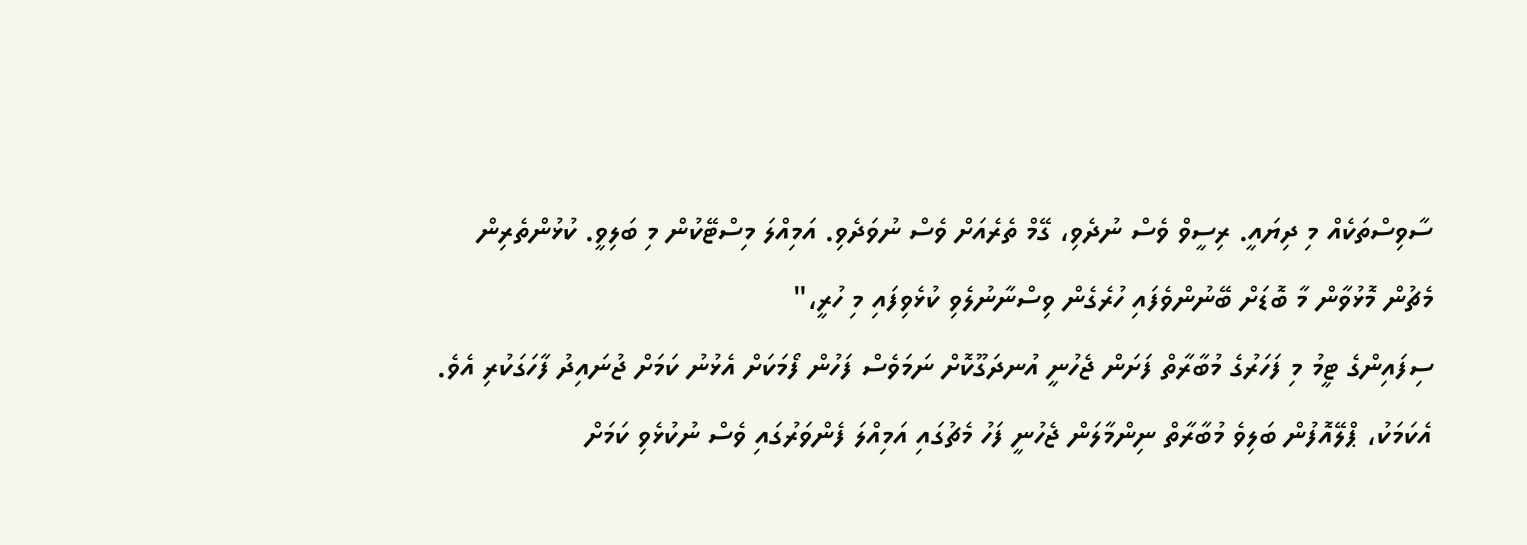ސާވިސްތަކެއް މި ދިޔައީ. ރިސީވް ވެސް ނުދެވި، ގޭމް ތެރެއަށް ވެސް ނުވަދެވި. އަމިއްލަ މިސްޓޭކުން މި ބަލިވީ. ކުޅުންތެރިން މެޗުން މޮޅުވާން މާ ބޮޑަށް ބޭނުންވެފައި ހުރެގެން ވިސްނާނުލެވި ކުޅެވިފައި މި ހުރީ،"
ސިފައިންގެ ޓީމު މި ފަހަރުގެ މުބާރާތް ފަށަން ޖެހުނީ އުނދަގޫކޮށް ނަމަވެސް ފަހުން ފޯމަކަށް އެޅުނު ކަމަށް ޖުނައިދު ފާހަގަކުރި އެވެ. އެކަމަކު، ޕްލޭއޮފުން ބަލިވެ މުބާރާތް ނިންމާލަން ޖެހުނީ ފަހު މެޗުގައި އަމިއްލަ ފެންވަރުގައި ވެސް ނުކުޅެވި ކަމަށް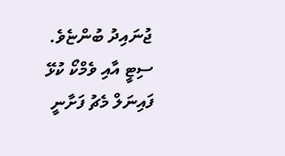ޖުނައިދު ބުންޏެވެ.
ސިޓީ އާއި ވެމްކޯ ކުޅޭ ފައިނަލް މެޗު ފަށާނީ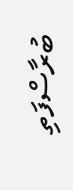ބުރާސްފަތި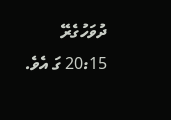ދުވަހުގެރޭ 20:15 ގަ އެވެ.